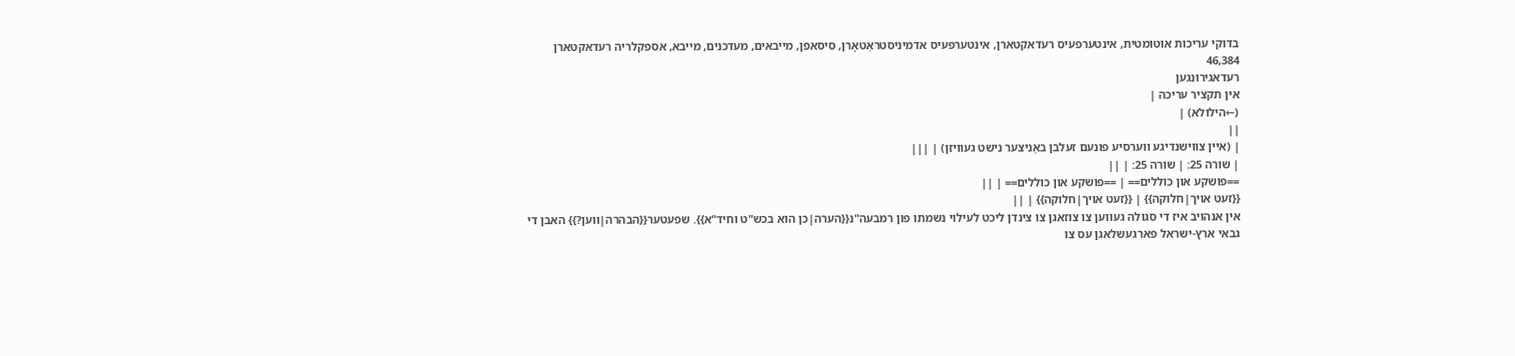בדוקי עריכות אוטומטית, אינטערפעיס רעדאקטארן, אינטערפעיס אדמיניסטראַטאָרן, סיסאפן, מייבאים, מעדכנים, מייבא, אספקלריה רעדאקטארן
46,384
רעדאגירונגען
אין תקציר עריכה |
(←הילולא) |
||
| (איין צווישנדיגע ווערסיע פונעם זעלבן באַניצער נישט געוויזן) | |||
| שורה 25: | שורה 25: | ||
==פושקע און כוללים== | ==פושקע און כוללים== | ||
{{זעט אויך|חלוקה}} | {{זעט אויך|חלוקה}} | ||
אין אנהויב איז די סגולה געווען צו צוזאגן צו צינדן ליכט לעילוי נשמתו פון רמבעה"נ{{הערה|כן הוא בכש"ט וחיד"א}}. שפעטער{{הבהרה|ווען?}} האבן די גבאי ארץ-ישראל פארגעשלאגן עס צו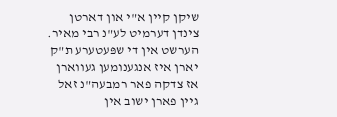שיקן קיין א"י און דארטן צינדן דערמיט לע"נ רבי מאיר. הערשט אין די שפּעטערע ת"ק יארן איז אנגענומען געווארן אז צדקה פאר רמבעה"נ זאל גיין פארן ישוב אין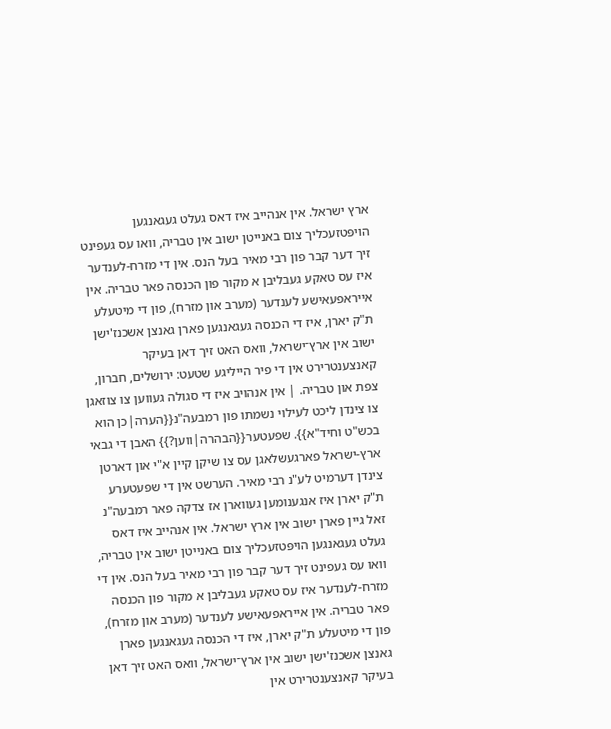ארץ ישראל. אין אנהייב איז דאס געלט געגאנגען הויפּטזעכליך צום באנייטן ישוב אין טבריה, וואו עס געפינט זיך דער קבר פון רבי מאיר בעל הנס. אין די מזרח-לענדער איז עס טאקע געבליבן א מקור פון הכנסה פאר טבריה. אין אייראפעאישע לענדער (מערב און מזרח), פון די מיטעלע ת"ק יארן, איז די הכנסה געגאנגען פארן גאנצן אשכנז'ישן ישוב אין ארץ־ישראל, וואס האט זיך דאן בעיקר קאנצענטרירט אין די פיר הייליגע שטעט: ירושלים, חברון, צפת און טבריה. | אין אנהויב איז די סגולה געווען צו צוזאגן צו צינדן ליכט לעילוי נשמתו פון רמבעה"נ{{הערה|כן הוא בכש"ט וחיד"א}}. שפעטער{{הבהרה|ווען?}} האבן די גבאי ארץ-ישראל פארגעשלאגן עס צו שיקן קיין א"י און דארטן צינדן דערמיט לע"נ רבי מאיר. הערשט אין די שפּעטערע ת"ק יארן איז אנגענומען געווארן אז צדקה פאר רמבעה"נ זאל גיין פארן ישוב אין ארץ ישראל. אין אנהייב איז דאס געלט געגאנגען הויפּטזעכליך צום באנייטן ישוב אין טבריה, וואו עס געפינט זיך דער קבר פון רבי מאיר בעל הנס. אין די מזרח-לענדער איז עס טאקע געבליבן א מקור פון הכנסה פאר טבריה. אין אייראפעאישע לענדער (מערב און מזרח), פון די מיטעלע ת"ק יארן, איז די הכנסה געגאנגען פארן גאנצן אשכנז'ישן ישוב אין ארץ־ישראל, וואס האט זיך דאן בעיקר קאנצענטרירט אין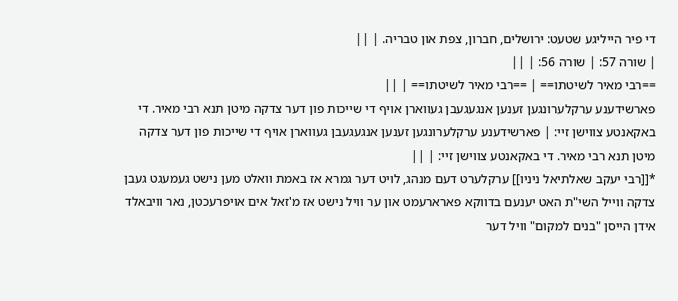די פיר הייליגע שטעט: ירושלים, חברון, צפת און טבריה. | ||
| שורה 57: | שורה 56: | ||
==רבי מאיר לשיטתו== | ==רבי מאיר לשיטתו== | ||
פארשידענע ערקלערונגען זענען אנגעגעבן געווארן אויף די שייכות פון דער צדקה מיטן תנא רבי מאיר. די באקאנטע צווישן זיי: | פארשידענע ערקלערונגען זענען אנגעגעבן געווארן אויף די שייכות פון דער צדקה מיטן תנא רבי מאיר. די באקאנטע צווישן זיי: | ||
*[[רבי יעקב שאלתיאל ניניו]] ערקלערט דעם מנהג, לויט דער גמרא אז באמת וואלט מען נישט געמעגט געבן צדקה ווייל השי"ת האט יענעם בדווקא פארארעמט און ער וויל נישט אז מ'זאל אים אויפרעכטן, נאר וויבאלד אידן הייסן "בנים למקום" וויל דער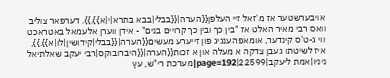אויבערשטער אז מ'זאל זיי העלפן{{הערה|{{בבלי|בבא בתרא|י|א}}.}}. דערפאר צוליב וואס רבי מאיר האלט אז "בין כך ובין כך קרויים בנים" - אידן ווערן אלעמאל באטראכט ווי ג-ט'ס קינדער, אומאפהענגיג פון זייערע מעשים{{הערה|{{בבלי|קידושין|לו|א}}.}}, איז לשיטתו געבן צדקה א מעלה און א זכות{{הערה|{{היברובוקס|רבי יעקב שאלתיאל ניניו|אמת ליעקב|22599|page=192|מערכת רי"ש, עץ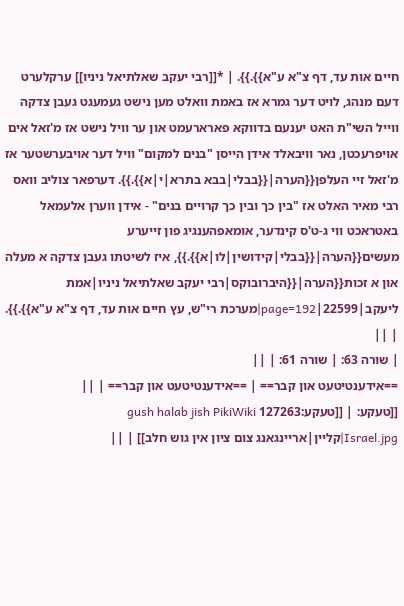חיים אות עד, דף צ"א ע"א}}.}}. | *[[רבי יעקב שאלתיאל ניניו]] ערקלערט דעם מנהג, לויט דער גמרא אז באמת וואלט מען נישט געמעגט געבן צדקה ווייל השי"ת האט יענעם בדווקא פארארעמט און ער וויל נישט אז מ'זאל אים אויפרעכטן, נאר וויבאלד אידן הייסן "בנים למקום" וויל דער אויבערשטער אז מ'זאל זיי העלפן{{הערה|{{בבלי|בבא בתרא|י|א}}.}}. דערפאר צוליב וואס רבי מאיר האלט אז "בין כך ובין כך קרויים בנים" - אידן ווערן אלעמאל באטראכט ווי ג-ט'ס קינדער, אומאפהענגיג פון זייערע מעשים{{הערה|{{בבלי|קידושין|לו|א}}.}}, איז לשיטתו געבן צדקה א מעלה און א זכות{{הערה|{{היברובוקס|רבי יעקב שאלתיאל ניניו|אמת ליעקב|22599|page=192|מערכת רי"ש, עץ חיים אות עד, דף צ"א ע"א}}.}}. | ||
| שורה 63: | שורה 61: | ||
==אידענטיטעט און קבר== | ==אידענטיטעט און קבר== | ||
[[טעקע: | [[טעקע:127263 gush halab jish PikiWiki Israel.jpg|קליין|אריינגאנג צום ציון אין גוש חלב]] | ||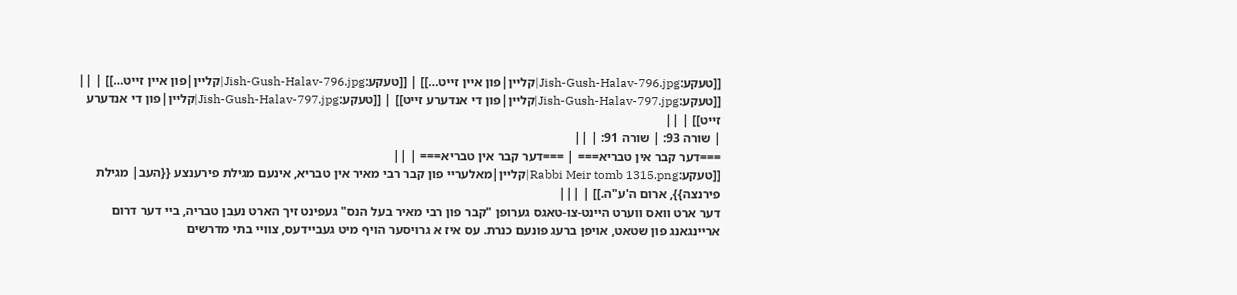[[טעקע:Jish-Gush-Halav-796.jpg|קליין|פון איין זייט…]] | [[טעקע:Jish-Gush-Halav-796.jpg|קליין|פון איין זייט…]] | ||
[[טעקע:Jish-Gush-Halav-797.jpg|קליין|פון די אנדערע זייט]] | [[טעקע:Jish-Gush-Halav-797.jpg|קליין|פון די אנדערע זייט]] | ||
| שורה 93: | שורה 91: | ||
===דער קבר אין טבריא=== | ===דער קבר אין טבריא=== | ||
[[טעקע:Rabbi Meir tomb 1315.png|קליין|מאלעריי פון קבר רבי מאיר אין טבריא, אינעם מגילת פירענצע {{העב| מגילת פירנצה}}, ארום ה'ע"ה.]] | |||
דער ארט וואס ווערט היינט-צו-טאגס גערופן "קבר פון רבי מאיר בעל הנס" געפינט זיך הארט נעבן טבריה, ביי דער דרום אריינגאנג פון שטאט, אויפן ברעג פונעם כנרת. עס איז א גרויסער הויף מיט געביידעס, צוויי בתי מדרשים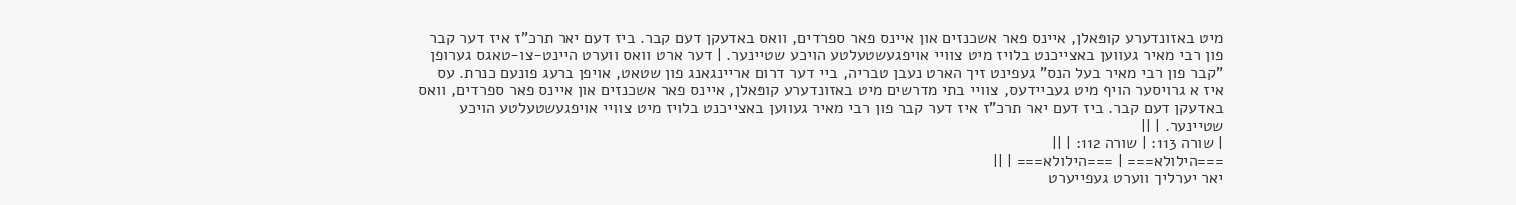מיט באזונדערע קופּאלן, איינס פאר אשכנזים און איינס פאר ספרדים, וואס באדעקן דעם קבר. ביז דעם יאר תרכ"ז איז דער קבר פון רבי מאיר געווען באצייכנט בלויז מיט צוויי אויפגעשטעלטע הויכע שטיינער. | דער ארט וואס ווערט היינט-צו-טאגס גערופן "קבר פון רבי מאיר בעל הנס" געפינט זיך הארט נעבן טבריה, ביי דער דרום אריינגאנג פון שטאט, אויפן ברעג פונעם כנרת. עס איז א גרויסער הויף מיט געביידעס, צוויי בתי מדרשים מיט באזונדערע קופּאלן, איינס פאר אשכנזים און איינס פאר ספרדים, וואס באדעקן דעם קבר. ביז דעם יאר תרכ"ז איז דער קבר פון רבי מאיר געווען באצייכנט בלויז מיט צוויי אויפגעשטעלטע הויכע שטיינער. | ||
| שורה 113: | שורה 112: | ||
===הילולא=== | ===הילולא=== | ||
יאר יערליך ווערט געפייערט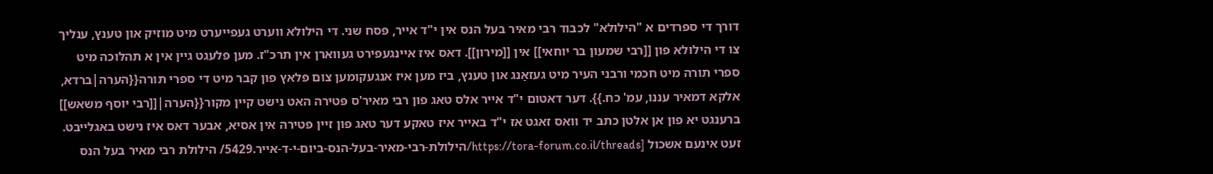דורך די ספרדים א "הילולא" לכבוד רבי מאיר בעל הנס אין י"ד אייר, פּסח שני. די הילולא ווערט געפייערט מיט מוזיק און טענץ, ענליך צו די הילולא פון [[רבי שמעון בר יוחאי]] אין [[מירון]]. דאס איז איינגעפירט געווארן אין תרכ"ז. מען פלעגט גיין אין א תהלוכה מיט ספרי תורה מיט חכמי ורבני העיר מיט געזאַנג און טענץ, ביז מען איז אנגעקומען צום פּלאץ פון קבר מיט די ספרי תורה{{הערה|ברדא, אלקא דמאיר עננו, עמ' כח.}}. דער דאטום י"ד אייר אלס טאג פון רבי מאיר'ס פּטירה האט נישט קיין מקור{{הערה|[[רבי יוסף משאש]] ברענגט יא פון אן אלטן כתב יד וואס זאגט אז י"ד באייר איז טאקע דער טאג פון זיין פטירה אין אסיא, אבער דאס איז נישט באגלייבט. זעט אינעם אשכול [https://tora-forum.co.il/threads/הילולת-רבי-מאיר-בעל-הנס-ביום-י-ד-אייר.5429/ הילולת רבי מאיר בעל הנס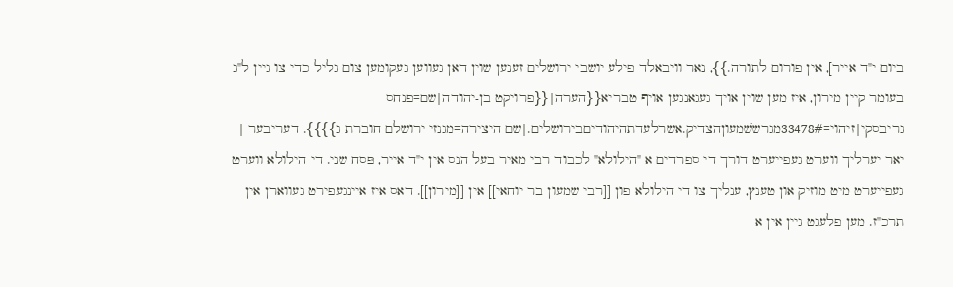ביום י"ד אייר], אין פורום לתורה.}}, נאר וויבאלד פילע יושבי ירושלים זענען שוין דאן געווען געקומען צום גליל כדי צו גיין ל"ג בעומר קיין מירון, איז מען שוין אויך געגאנגען אויף טבריא{{הערה|{{פרויקט בן-יהודה|שם=פנחס גריבסקי|זיהוי=33478#מגרששׁמעוןהצדיק.אשרלעדתהיהודיםבירושלים.|שם היצירה=מגנזי ירושלם חוברת ג}}}}. דעריבער | יאר יערליך ווערט געפייערט דורך די ספרדים א "הילולא" לכבוד רבי מאיר בעל הנס אין י"ד אייר, פּסח שני. די הילולא ווערט געפייערט מיט מוזיק און טענץ, ענליך צו די הילולא פון [[רבי שמעון בר יוחאי]] אין [[מירון]]. דאס איז איינגעפירט געווארן אין תרכ"ז. מען פלעגט גיין אין א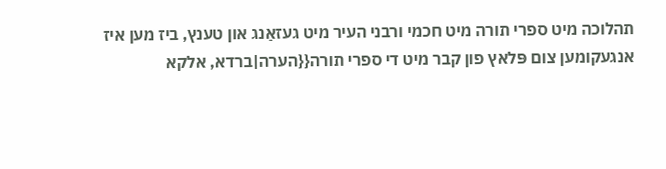תהלוכה מיט ספרי תורה מיט חכמי ורבני העיר מיט געזאַנג און טענץ, ביז מען איז אנגעקומען צום פּלאץ פון קבר מיט די ספרי תורה{{הערה|ברדא, אלקא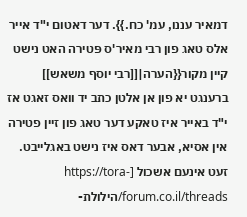דמאיר עננו, עמ' כח.}}. דער דאטום י"ד אייר אלס טאג פון רבי מאיר'ס פּטירה האט נישט קיין מקור{{הערה|[[רבי יוסף משאש]] ברענגט יא פון אן אלטן כתב יד וואס זאגט אז י"ד באייר איז טאקע דער טאג פון זיין פטירה אין אסיא, אבער דאס איז נישט באגלייבט. זעט אינעם אשכול [https://tora-forum.co.il/threads/הילולת-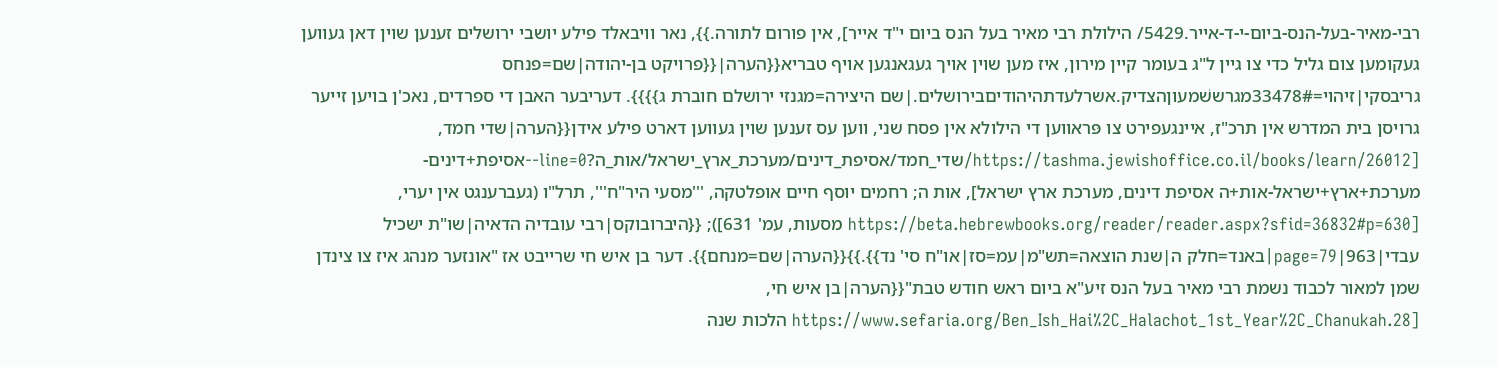רבי-מאיר-בעל-הנס-ביום-י-ד-אייר.5429/ הילולת רבי מאיר בעל הנס ביום י"ד אייר], אין פורום לתורה.}}, נאר וויבאלד פילע יושבי ירושלים זענען שוין דאן געווען געקומען צום גליל כדי צו גיין ל"ג בעומר קיין מירון, איז מען שוין אויך געגאנגען אויף טבריא{{הערה|{{פרויקט בן-יהודה|שם=פנחס גריבסקי|זיהוי=33478#מגרששׁמעוןהצדיק.אשרלעדתהיהודיםבירושלים.|שם היצירה=מגנזי ירושלם חוברת ג}}}}. דעריבער האבן די ספרדים, נאכ'ן בויען זייער גרויסן בית המדרש אין תרכ"ז, איינגעפירט צו פּראווען די הילולא אין פסח שני, ווען עס זענען שוין געווען דארט פילע אידן{{הערה|שדי חמד, [https://tashma.jewishoffice.co.il/books/learn/26012/שדי_חמד/אסיפת_דינים/מערכת_ארץ_ישראל/אות_ה?line=0--אסיפת+דינים-מערכת+ארץ+ישראל-אות+ה אסיפת דינים, מערכת ארץ ישראל], אות ה; רחמים יוסף חיים אופלטקה, '''מסעי היר"ח''', תרל"ו (געברענגט אין יערי, [https://beta.hebrewbooks.org/reader/reader.aspx?sfid=36832#p=630 מסעות, עמ' 631]); {{היברובוקס|רבי עובדיה הדאיה|שו"ת ישכיל עבדי|963|page=79|באנד=חלק ה|שנת הוצאה=תש"מ|עמ=סז|או"ח סי' נד}}.}}{{הערה|שם=מנחם}}. דער בן איש חי שרייבט אז "אונזער מנהג איז צו צינדן שמן למאור לכבוד נשמת רבי מאיר בעל הנס זיע"א ביום ראש חודש טבת"{{הערה|בן איש חי, [https://www.sefaria.org/Ben_Ish_Hai%2C_Halachot_1st_Year%2C_Chanukah.28 הלכות שנה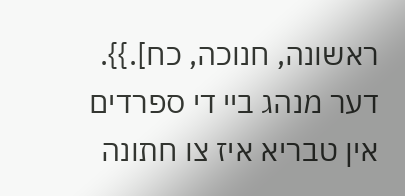ראשונה, חנוכה, כח].}}. דער מנהג ביי די ספרדים אין טבריא איז צו חתונה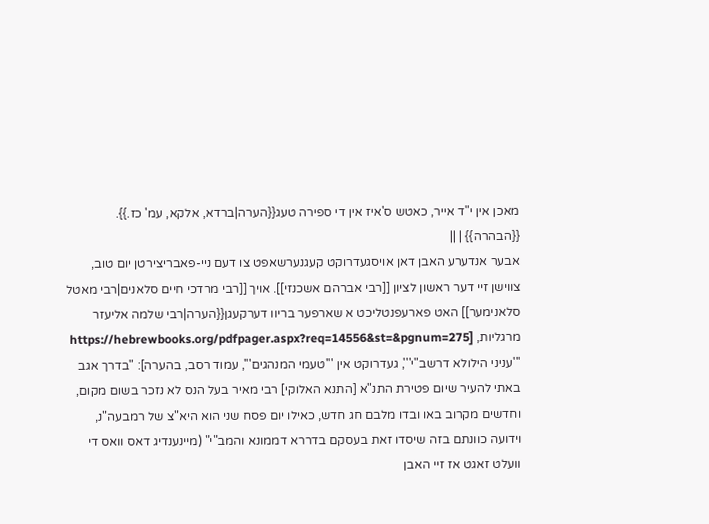מאכן אין י"ד אייר, כאטש ס'איז אין די ספירה טעג{{הערה|ברדא, אלקא, עמ' כז.}}. {{הבהרה}} | ||
אבער אנדערע האבן דאן אויסגעדרוקט קעגנערשאפט צו דעם ניי-פאבריצירטן יום טוב, צווישן זיי דער ראשון לציון [[רבי אברהם אשכנזי]]. אויך [[רבי מרדכי חיים סלאנים|רבי מאטל סלאנימער]] האט פארעפנטליכט א שארפער בריוו דערקעגן{{הערה|רבי שלמה אליעזר מרגליות, [https://hebrewbooks.org/pdfpager.aspx?req=14556&st=&pgnum=275 '''עניני הילולא דרשב"י''', געדרוקט אין '''טעמי המנהגים''', עמוד רסב, בהערה]: "בדרך אגב באתי להעיר שיום פטירת התנ"א [התנא האלוקי] רבי מאיר בעל הנס לא נזכר בשום מקום, וחדשים מקרוב באו ובדו מלבם חג חדש, כאילו יום פסח שני הוא היא"צ של רמבעה"נ, וידועה כוונתם בזה שיסדו זאת בעסקם בדררא דממונא והמב"י" (מיינענדיג דאס וואס די וועלט זאגט אז זיי האבן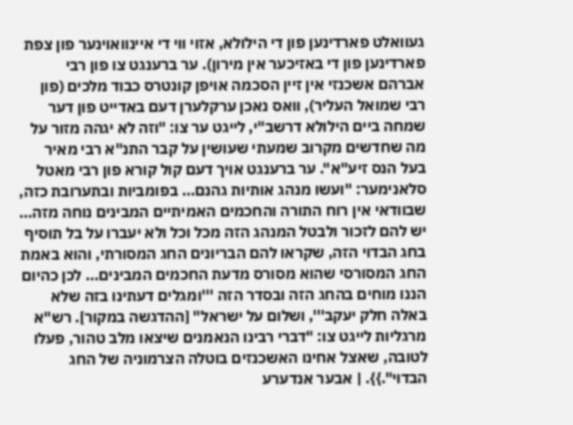געוואלט פארדינען פון די הילולא, אזוי ווי די איינוואוינער פון צפת פארדינען פון די באזיכער אין מירון). ער ברענגט צו פון רבי אברהם אשכנזי אין זיין הסכמה אויפן קונטרס כבוד מלכים (פון רבי שמואל העליר), וואס נאכן ערקלערן דעם באדייט פון דער שמחה ביים הילולא דרשב"י, לייגט ער צו: "וזה לא יגהה מזור על מה שחדשים מקרוב שמעתי שעושין על קבר התנ"א רבי מאיר בעל הנס זיע"א". ער ברענגט אויך דעם קול קורא פון רבי מאטל סלאנימער: "ועשו מנהג אותיות גהנם… בפומביות ובתערובת כזה, שבוודאי אין רוח התורה והחכמים האמיתיים המבינים נוחה מזה… יש להם לזכור ולבטל המנהג הזה מכל וכל ולא יעברו על בל תוסיף בחג הבדוי הזה, שקראו להם הבריונים החג המסורתי, והוא באמת החג המסורסי שהוא מסורס מדעת החכמים המבינים… לכן כהיום הננו מוחים בהחג הזה ובסדר הזה '''ומגלים דעתינו בזה שלא באלה חלק יעקב''', ושלום על ישראל" [ההדגשה במקור]. רש"א מרגליות לייגט צו: "דברי רבינו הנאמנים שיצאו מלב טהור, פעלו לטובה, שאצל אחינו האשכנזים בוטלה הצרמוניה של החג הבדוי".}}. | אבער אנדערע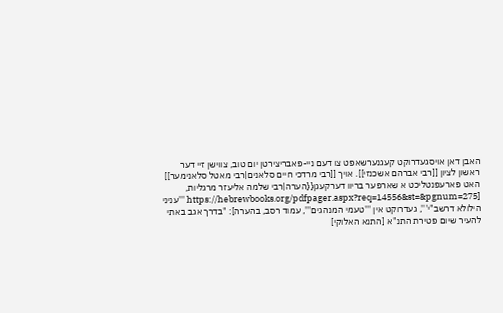האבן דאן אויסגעדרוקט קעגנערשאפט צו דעם ניי-פאבריצירטן יום טוב, צווישן זיי דער ראשון לציון [[רבי אברהם אשכנזי]]. אויך [[רבי מרדכי חיים סלאנים|רבי מאטל סלאנימער]] האט פארעפנטליכט א שארפער בריוו דערקעגן{{הערה|רבי שלמה אליעזר מרגליות, [https://hebrewbooks.org/pdfpager.aspx?req=14556&st=&pgnum=275 '''עניני הילולא דרשב"י''', געדרוקט אין '''טעמי המנהגים''', עמוד רסב, בהערה]: "בדרך אגב באתי להעיר שיום פטירת התנ"א [התנא האלוקי]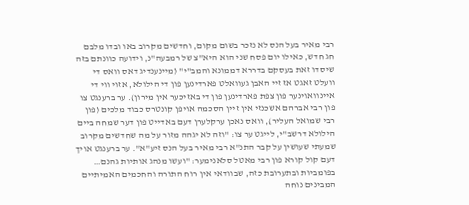רבי מאיר בעל הנס לא נזכר בשום מקום, וחדשים מקרוב באו ובדו מלבם חג חדש, כאילו יום פסח שני הוא היא"צ של רמבעה"נ, וידועה כוונתם בזה שיסדו זאת בעסקם בדררא דממונא והמב"י" (מיינענדיג דאס וואס די וועלט זאגט אז זיי האבן געוואלט פארדינען פון די הילולא, אזוי ווי די איינוואוינער פון צפת פארדינען פון די באזיכער אין מירון). ער ברענגט צו פון רבי אברהם אשכנזי אין זיין הסכמה אויפן קונטרס כבוד מלכים (פון רבי שמואל העליר), וואס נאכן ערקלערן דעם באדייט פון דער שמחה ביים הילולא דרשב"י, לייגט ער צו: "וזה לא יגהה מזור על מה שחדשים מקרוב שמעתי שעושין על קבר התנ"א רבי מאיר בעל הנס זיע"א". ער ברענגט אויך דעם קול קורא פון רבי מאטל סלאנימער: "ועשו מנהג אותיות גהנם… בפומביות ובתערובת כזה, שבוודאי אין רוח התורה והחכמים האמיתיים המבינים נוחה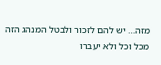מזה… יש להם לזכור ולבטל המנהג הזה מכל וכל ולא יעברו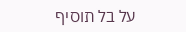על בל תוסיף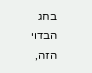בחג הבדוי הזה,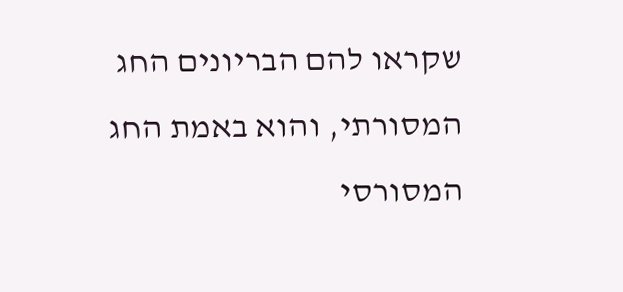שקראו להם הבריונים החג המסורתי, והוא באמת החג המסורסי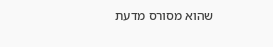שהוא מסורס מדעת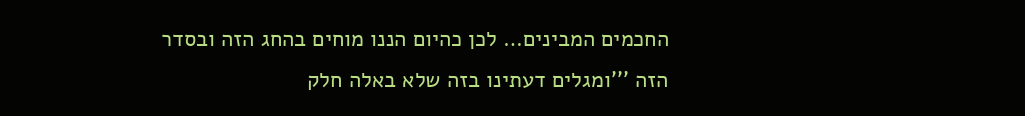החכמים המבינים… לכן כהיום הננו מוחים בהחג הזה ובסדר הזה '''ומגלים דעתינו בזה שלא באלה חלק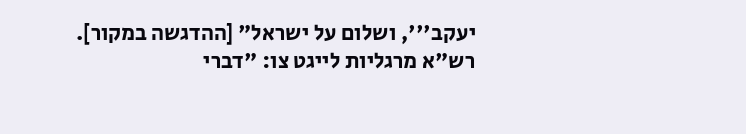יעקב''', ושלום על ישראל" [ההדגשה במקור]. רש"א מרגליות לייגט צו: "דברי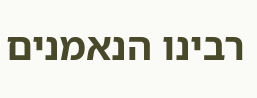רבינו הנאמנים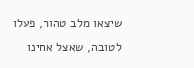שיצאו מלב טהור, פעלו לטובה, שאצל אחינו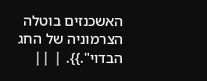האשכנזים בוטלה הצרמוניה של החג הבדוי".}}. | ||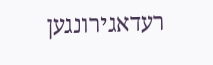רעדאגירונגען